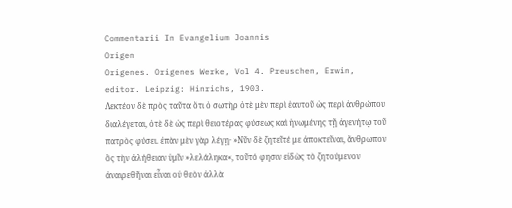Commentarii In Evangelium Joannis
Origen
Origenes. Origenes Werke, Vol 4. Preuschen, Erwin, editor. Leipzig: Hinrichs, 1903.
Λεκτέον δὲ πρὸς ταῦτα ὅτι ὁ σωτὴρ ὁτὲ μὲν περὶ ἑαυτοῦ ὡς περὶ ἀνθρώπου διαλέγεται, ὁτὲ δὲ ὡς περὶ θειοτέρας φύσεως καὶ ἡνωμένης τῇ ἀγενήτῳ τοῦ πατρὸς φύσει. ἐπὰν μὲν γὰρ λέγῃ· »Νῦν δὲ ζητεῖτέ με ἀποκτεῖναι, ἄνθρωπον ὃς τὴν ἀλήθειαν ὑμῖν »λελάληκα«, τοῦτό φησιν εἰδὼς τὸ ζητούμενον ἀναιρεθῆναι εἶναι οὐ θεὸν ἀλλὰ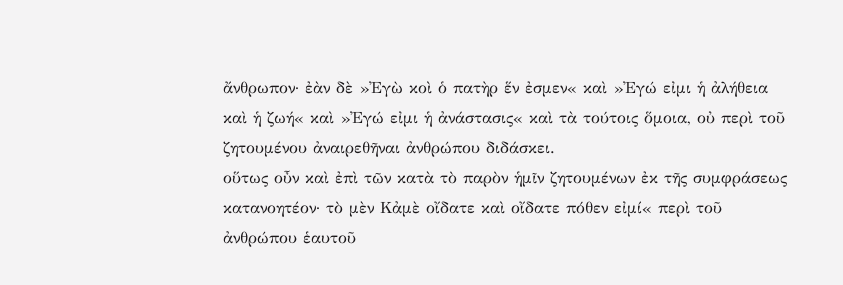ἄνθρωπον· ἐὰν δὲ »᾿Εγὼ κοὶ ὁ πατὴρ ἕν ἐσμεν« καὶ »᾿Εγώ εἰμι ἡ ἀλήθεια καὶ ἡ ζωή« καὶ »᾿Εγώ εἰμι ἡ ἀνάστασις« καὶ τὰ τούτοις ὅμοια, οὐ περὶ τοῦ ζητουμένου ἀναιρεθῆναι ἀνθρώπου διδάσκει.
οὕτως οὖν καὶ ἐπὶ τῶν κατὰ τὸ παρὸν ἡμῖν ζητουμένων ἐκ τῆς συμφράσεως κατανοητέον· τὸ μὲν Κἀμὲ οἴδατε καὶ οἴδατε πόθεν εἰμί« περὶ τοῦ ἀνθρώπου ἑαυτοῦ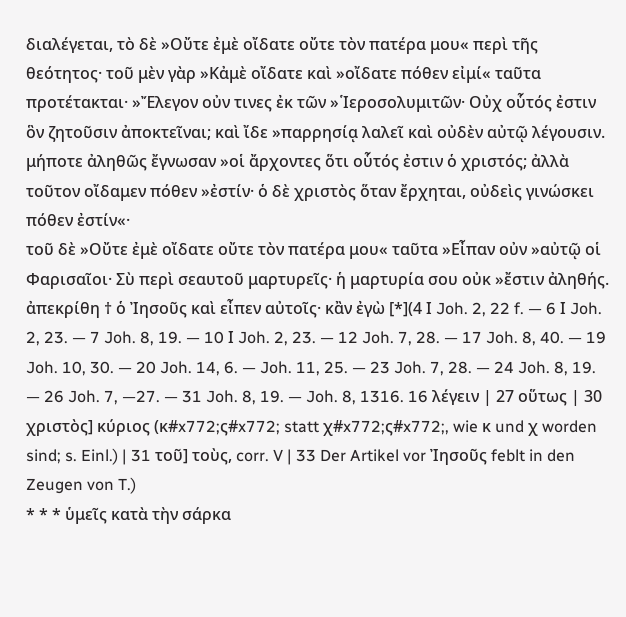διαλέγεται, τὸ δὲ »Οὔτε ἐμὲ οἴδατε οὔτε τὸν πατέρα μου« περὶ τῆς θεότητος· τοῦ μὲν γὰρ »Κἀμὲ οἴδατε καὶ »οἴδατε πόθεν εἰμί« ταῦτα προτέτακται· »Ἔλεγον οὐν τινες ἐκ τῶν »῾Ιεροσολυμιτῶν· Οὐχ οὗτός ἐστιν ὃν ζητοῦσιν ἀποκτεῖναι; καὶ ἴδε »παρρησίᾳ λαλεῖ καὶ οὐδὲν αὐτῷ λέγουσιν. μήποτε ἀληθῶς ἔγνωσαν »οἱ ἄρχοντες ὅτι οὗτός ἐστιν ὁ χριστός; ἀλλὰ τοῦτον οἴδαμεν πόθεν »ἐστίν· ὁ δὲ χριστὸς ὅταν ἔρχηται, οὐδεὶς γινώσκει πόθεν ἐστίν«·
τοῦ δὲ »Οὔτε ἐμὲ οἴδατε οὔτε τὸν πατέρα μου« ταῦτα »Εἶπαν οὐν »αὐτῷ οἱ Φαρισαῖοι· Σὺ περὶ σεαυτοῦ μαρτυρεῖς· ἡ μαρτυρία σου οὐκ »ἔστιν ἀληθής. ἀπεκρίθη † ὁ Ἰησοῦς καὶ εἶπεν αὐτοῖς· κἂν ἐγὼ [*](4 Ι Joh. 2, 22 f. — 6 Ι Joh. 2, 23. — 7 Joh. 8, 19. — 10 Ι Joh. 2, 23. — 12 Joh. 7, 28. — 17 Joh. 8, 40. — 19 Joh. 10, 30. — 20 Joh. 14, 6. — Joh. 11, 25. — 23 Joh. 7, 28. — 24 Joh. 8, 19. — 26 Joh. 7, —27. — 31 Joh. 8, 19. — Joh. 8, 1316. 16 λέγειν | 27 οὕτως | 30 χριστὸς] κύριος (κ#x772;ς#x772; statt χ#x772;ς#x772;, wie κ und χ worden sind; s. Einl.) | 31 τοῦ] τοὺς, corr. V | 33 Der Artikel vor Ἰησοῦς feblt in den Zeugen von T.)
* * * ὑμεῖς κατὰ τὴν σάρκα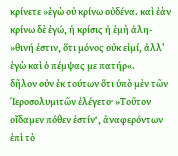κρίνετε »ἐγὼ οὐ κρίνω οὐδένα. καὶ ἐὰν κρίνω δὲ ἐγώ, ἡ κρίσις ἡ ἐμὴ ἀλη- »θινή ἐστιν, ὅτι μόνος οὐκ εἰμί, ἀλλ’ ἐγὼ καὶ ὁ πέμψας με πατήρ«.
δῆλον οὐν ἐκ τούτων ὅτι ὑπὸ μὲν τῶν ῾Ιεροσολυμιτῶν ἐλέγετο· »Τοῦτον οἴδαμεν πόθεν ἐστίν‘, ἀναφερόντων ἐπὶ τὸ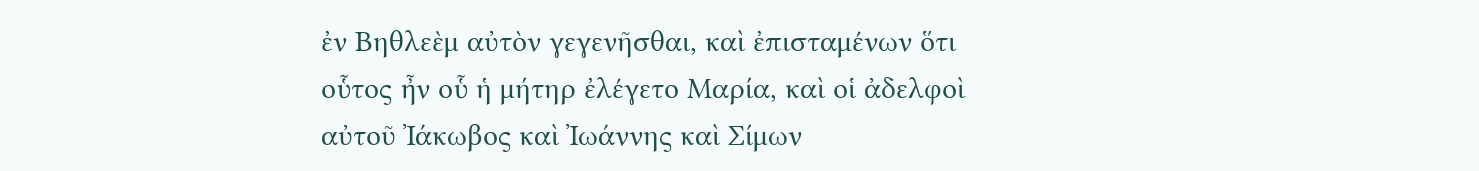ἐν Βηθλεὲμ αὐτὸν γεγενῆσθαι, καὶ ἐπισταμένων ὅτι οὗτος ἦν οὗ ἡ μήτηρ ἐλέγετο Μαρία, καὶ οἱ ἀδελφοὶ αὐτοῦ Ἰάκωβος καὶ Ἰωάννης καὶ Σίμων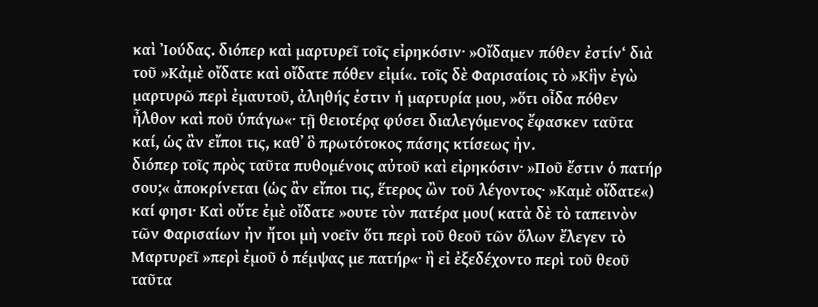καὶ Ἰούδας. διόπερ καὶ μαρτυρεῖ τοῖς εἰρηκόσιν· »Οἴδαμεν πόθεν ἐστίν‘ διὰ τοῦ »Κἀμὲ οἴδατε καὶ οἴδατε πόθεν εἰμί«. τοῖς δὲ Φαρισαίοις τὸ »Κἣν ἐγὼ μαρτυρῶ περὶ ἐμαυτοῦ, ἀληθής ἐστιν ἡ μαρτυρία μου, »ὅτι οἶδα πόθεν ἦλθον καὶ ποῦ ὑπάγω«· τῇ θειοτέρᾳ φύσει διαλεγόμενος ἔφασκεν ταῦτα καί, ὡς ἂν εἴποι τις, καθ᾿ ὃ πρωτότοκος πάσης κτίσεως ἠν.
διόπερ τοῖς πρὸς ταῦτα πυθομένοις αὐτοῦ καὶ εἰρηκόσιν· »Ποῦ ἔστιν ὁ πατήρ σου;« ἀποκρίνεται (ὡς ἂν εἴποι τις, ἕτερος ὢν τοῦ λέγοντος· »Καμὲ οἴδατε«) καί φησι· Καὶ οὔτε ἐμὲ οἴδατε »ουτε τὸν πατέρα μου( κατὰ δὲ τὸ ταπεινὸν τῶν Φαρισαίων ἠν ἤτοι μὴ νοεῖν ὅτι περὶ τοῦ θεοῦ τῶν ὅλων ἔλεγεν τὸ Μαρτυρεῖ »περὶ ἐμοῦ ὁ πέμψας με πατήρ«· ἢ εἰ ἐξεδέχοντο περὶ τοῦ θεοῦ ταῦτα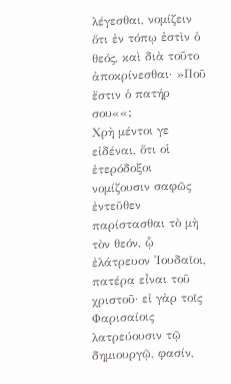λέγεσθαι, νομίζειν ὅτι ἐν τόπῳ ἐστὶν ὁ θεός, καὶ διὰ τοῦτο ἀποκρίνεσθαι· »Ποῦ ἔστιν ὁ πατήρ σου««;
Χρὴ μέντοι γε εἰδέναι, ὅτι οἱ ἐτερόδοξοι νομίζουσιν σαφῶς ἐντεῦθεν παρίστασθαι τὸ μὴ τὸν θεόν, ᾧ ἐλάτρευον Ἰουδαῖοι, πατέρα εἶναι τοῦ χριστοῦ· εἰ γὰρ τοῖς Φαρισαίοις λατρεύουσιν τῷ δημιουργῷ, φασίν,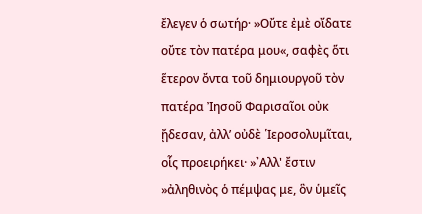ἔλεγεν ὁ σωτήρ· »Οὔτε ἐμὲ οἴδατε οὔτε τὸν πατέρα μου«, σαφὲς ὅτι ἕτερον ὄντα τοῦ δημιουργοῦ τὸν πατέρα Ἰησοῦ Φαρισαῖοι οὐκ ᾔδεσαν, ἀλλ’ οὐδὲ ῾Ιεροσολυμῖται, οἷς προειρήκει· »᾿Αλλ' ἔστιν »ἀληθινὸς ὁ πέμψας με, ὃν ὑμεῖς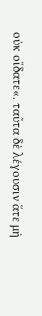οὐκ οἴδατε«. ταῦτα δὲ λέγουσιν ἅτε μὴ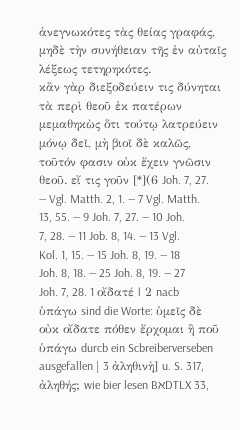ἀνεγνωκότες τὰς θείας γραφάς, μηδὲ τὴν συνήθειαν τῆς ἐν αὐταῖς λέξεως τετηρηκότες.
κἂν γὰρ διεξοδεύειν τις δύνηται τὰ περὶ θεοῦ ἐκ πατέρων μεμαθηκὼς ὅτι τούτῳ λατρεύειν μόνῳ δεῖ, μὴ βιοῖ δὲ καλῶς, τοῦτόν φασιν οὐκ ἔχειν γνῶσιν θεοῦ. εἴ τις γοῦν [*](6 Joh. 7, 27. — Vgl. Matth. 2, 1. — 7 Vgl. Matth. 13, 55. — 9 Joh. 7, 27. — 10 Joh. 7, 28. — 11 Job. 8, 14. — 13 Vgl. Kol. 1, 15. — 15 Joh. 8, 19. — 18 Joh. 8, 18. — 25 Joh. 8, 19. — 27 Joh. 7, 28. 1 οἴδατέ | 2 nacb ὑπάγω sind die Worte: ὑμεῖς δὲ οὐκ οἴδατε πόθεν ἔρχομαι ἢ ποῦ ὑπάγω durcb ein Scbreiberverseben ausgefallen | 3 ἀληθινὴ] u. S. 317, ἀληθής; wie bier lesen BℵDTLX 33,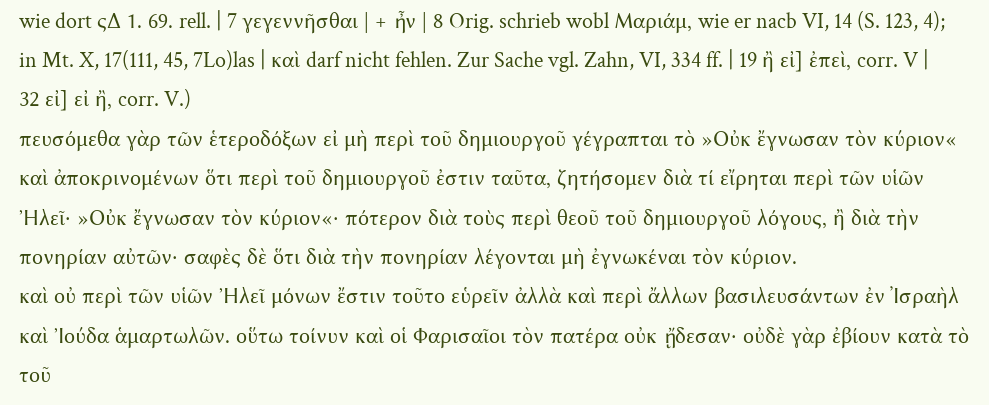wie dort ςΔ 1. 69. rell. | 7 γεγεννῆσθαι | + ἦν | 8 Orig. schrieb wobl Μαριάμ, wie er nacb VI, 14 (S. 123, 4); in Mt. X, 17(111, 45, 7Lo)las | καὶ darf nicht fehlen. Zur Sache vgl. Zahn, VI, 334 ff. | 19 ἢ εἰ] ἐπεὶ, corr. V | 32 εἰ] εἰ ἢ, corr. V.)
πευσόμεθα γὰρ τῶν ἑτεροδόξων εἰ μὴ περὶ τοῦ δημιουργοῦ γέγραπται τὸ »Οὐκ ἔγνωσαν τὸν κύριον« καὶ ἀποκρινομένων ὅτι περὶ τοῦ δημιουργοῦ ἐστιν ταῦτα, ζητήσομεν διὰ τί εἴρηται περὶ τῶν υἱῶν ᾿Ηλεῖ· »Οὐκ ἔγνωσαν τὸν κύριον«· πότερον διὰ τοὺς περὶ θεοῦ τοῦ δημιουργοῦ λόγους, ἢ διὰ τὴν πονηρίαν αὐτῶν· σαφὲς δὲ ὅτι διὰ τὴν πονηρίαν λέγονται μὴ ἐγνωκέναι τὸν κύριον.
καὶ οὐ περὶ τῶν υἱῶν ᾿Ηλεῖ μόνων ἔστιν τοῦτο εὑρεῖν ἀλλὰ καὶ περὶ ἄλλων βασιλευσάντων ἐν Ἰσραὴλ καὶ ᾿Ιούδα ἁμαρτωλῶν. οὕτω τοίνυν καὶ οἱ Φαρισαῖοι τὸν πατέρα οὐκ ᾔδεσαν· οὐδὲ γὰρ ἐβίουν κατὰ τὸ τοῦ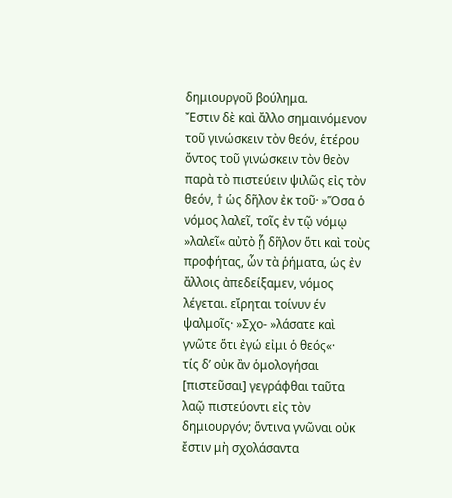δημιουργοῦ βούλημα.
Ἔστιν δὲ καὶ ἄλλο σημαινόμενον τοῦ γινώσκειν τὸν θεόν, ἑτέρου ὄντος τοῦ γινώσκειν τὸν θεὸν παρὰ τὸ πιστεύειν ψιλῶς εἰς τὸν θεόν, † ὡς δῆλον ἐκ τοῦ· »Ὅσα ὁ νόμος λαλεῖ, τοῖς ἐν τῷ νόμῳ »λαλεῖ« αὐτὸ ᾗ δῆλον ὅτι καὶ τοὺς προφήτας, ὧν τὰ ῥήματα, ὡς ἐν ἄλλοις ἀπεδείξαμεν, νόμος λέγεται. εἴρηται τοίνυν έν ψαλμοῖς· »Σχο- »λάσατε καὶ γνῶτε ὅτι ἐγώ εἰμι ὁ θεός«·
τίς δ’ οὐκ ἂν ὁμολογήσαι [πιστεῦσαι] γεγράφθαι ταῦτα λαῷ πιστεύοντι εἰς τὸν δημιουργόν; ὅντινα γνῶναι οὐκ ἔστιν μὴ σχολάσαντα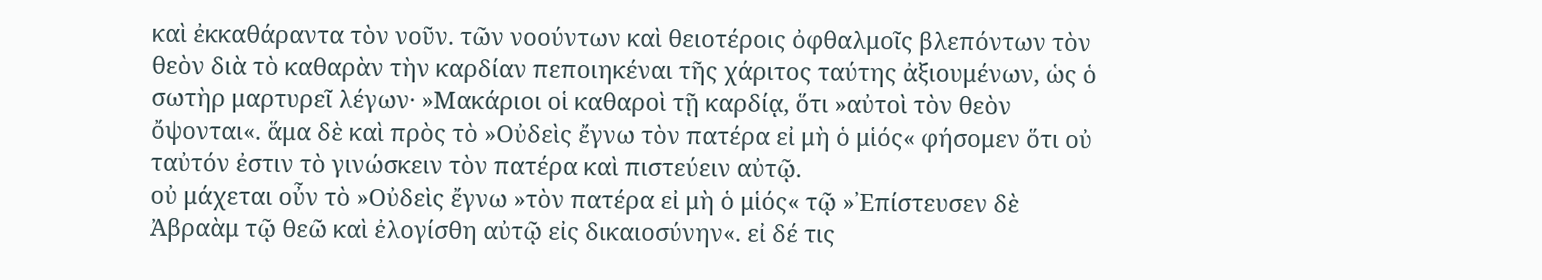καὶ ἐκκαθάραντα τὸν νοῦν. τῶν νοούντων καὶ θειοτέροις ὀφθαλμοῖς βλεπόντων τὸν θεὸν διὰ τὸ καθαρὰν τὴν καρδίαν πεποιηκέναι τῆς χάριτος ταύτης ἀξιουμένων, ὡς ὁ σωτὴρ μαρτυρεῖ λέγων· »Μακάριοι οἱ καθαροὶ τῇ καρδίᾳ, ὅτι »αὐτοὶ τὸν θεὸν ὄψονται«. ἅμα δὲ καὶ πρὸς τὸ »Οὐδεὶς ἔγνω τὸν πατέρα εἰ μὴ ὁ μἱός« φήσομεν ὅτι οὐ ταὐτόν ἐστιν τὸ γινώσκειν τὸν πατέρα καὶ πιστεύειν αὐτῷ.
οὐ μάχεται οὖν τὸ »Οὐδεὶς ἔγνω »τὸν πατέρα εἰ μὴ ὁ μἱός« τῷ »᾿Επίστευσεν δὲ Ἀβραὰμ τῷ θεῶ καὶ ἐλογίσθη αὐτῷ εἰς δικαιοσύνην«. εἰ δέ τις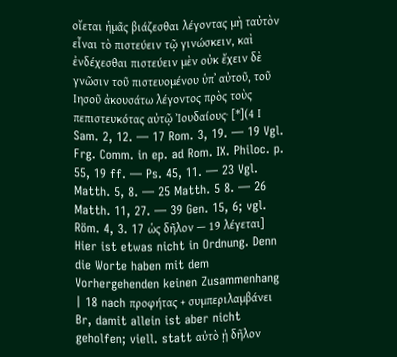οἴεται ἡμᾶς βιάζεσθαι λέγοντας μὴ ταὐτὸν εἶναι τὸ πιστεύειν τῷ γινώσκειν, καὶ ἐνδέχεσθαι πιστεύειν μὲν οὐκ ἔχειν δὲ γνῶσιν τοῦ πιστευομένου ὑπ᾿ αὐτοῦ, τοῦ Ιησοῦ ἀκουσάτω λέγοντος πρὸς τοὺς πεπιστευκότας αὐτῷ Ἰουδαίους· [*](4 Ι Sam. 2, 12. — 17 Rom. 3, 19. — 19 Vgl. Frg. Comm. in ep. ad Rom. IX. Philoc. p. 55, 19 ff. — Ps. 45, 11. — 23 Vgl. Matth. 5, 8. — 25 Matth. 5 8. — 26 Matth. 11, 27. — 39 Gen. 15, 6; vgl. Röm. 4, 3. 17 ὡς δῆλον — 19 λέγεται] Hier ist etwas nicht in Ordnung. Denn die Worte haben mit dem Vorhergehenden keinen Zusammenhang | 18 nach προφήτας + συμπεριλαμβάνει Br, damit allein ist aber nicht geholfen; viell. statt αὐτὸ ᾐ δῆλον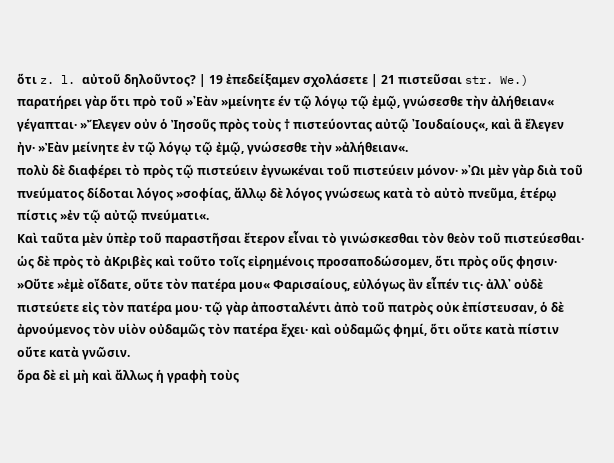ὅτι z. l. αὐτοῦ δηλοῦντος? | 19 ἐπεδείξαμεν σχολάσετε | 21 πιστεῦσαι str. We.)
παρατήρει γὰρ ὅτι πρὸ τοῦ »᾿Εὰν »μείνητε έν τῷ λόγῳ τῷ ἐμῷ, γνώσεσθε τὴν ἀλήθειαν« γέγαπται· »Ἔλεγεν οὐν ὁ Ἰησοῦς πρὸς τοὺς † πιστεύοντας αὐτῷ ᾿Ιουδαίους«, καὶ ἃ ἔλεγεν ἠν· »Ἐὰν μείνητε ἐν τῷ λόγῳ τῷ ἐμῷ, γνώσεσθε τὴν »ἀλήθειαν«.
πολὺ δὲ διαφέρει τὸ πρὸς τῷ πιστεύειν ἐγνωκέναι τοῦ πιστεύειν μόνον· »᾿Ωι μὲν γὰρ διὰ τοῦ πνεύματος δίδοται λόγος »σοφίας, ἄλλῳ δὲ λόγος γνώσεως κατὰ τὸ αὐτὸ πνεῦμα, ἑτέρῳ πίστις »ἐν τῷ αὐτῷ πνεύματι«.
Καὶ ταῦτα μὲν ὑπὲρ τοῦ παραστῆσαι ἔτερον εἶναι τὸ γινώσκεσθαι τὸν θεὸν τοῦ πιστεύεσθαι· ὡς δὲ πρὸς τὸ ἀΚριβὲς καὶ τοῦτο τοῖς εἰρημένοις προσαποδώσομεν, ὅτι πρὸς οὕς φησιν· »Οὔτε »ἐμὲ οἴδατε, οὔτε τὸν πατέρα μου« Φαρισαίους, εὐλόγως ἂν εἶπέν τις· ἀλλ᾿ οὐδὲ πιστεύετε εἰς τὸν πατέρα μου· τῷ γὰρ ἀποσταλέντι ἀπὸ τοῦ πατρὸς οὐκ ἐπίστευσαν, ὁ δὲ ἀρνούμενος τὸν υἱὸν οὐδαμῶς τὸν πατέρα ἔχει· καὶ οὐδαμῶς φημί, ὅτι οὔτε κατὰ πίστιν οὔτε κατὰ γνῶσιν.
ὅρα δὲ εἰ μὴ καὶ ἄλλως ἡ γραφὴ τοὺς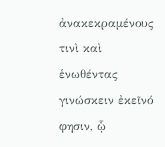ἀνακεκραμένους τινὶ καὶ ἑνωθέντας γινώσκειν ἐκεῖνό φησιν, ᾧ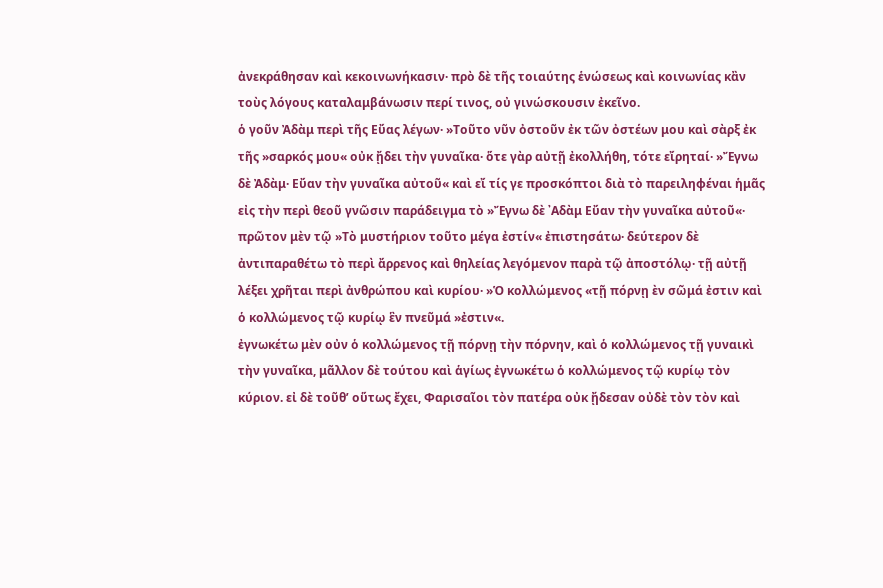ἀνεκράθησαν καὶ κεκοινωνήκασιν· πρὸ δὲ τῆς τοιαύτης ἑνώσεως καὶ κοινωνίας κἂν τοὺς λόγους καταλαμβάνωσιν περί τινος, οὐ γινώσκουσιν ἐκεῖνο.
ὁ γοῦν Ἀδὰμ περὶ τῆς Εὔας λέγων· »Τοῦτο νῦν ὀστοῦν ἐκ τῶν ὀστέων μου καὶ σὰρξ ἐκ τῆς »σαρκός μου« οὐκ ᾔδει τὴν γυναῖκα· ὅτε γὰρ αὐτῇ ἐκολλήθη, τότε εἴρηταί· »Ἔγνω δὲ Ἀδὰμ· Εὔαν τὴν γυναῖκα αὐτοῦ« καὶ εἴ τίς γε προσκόπτοι διὰ τὸ παρειληφέναι ἡμᾶς εἰς τὴν περὶ θεοῦ γνῶσιν παράδειγμα τὸ »Ἔγνω δὲ ᾿Αδὰμ Εὔαν τὴν γυναῖκα αὐτοῦ«· πρῶτον μὲν τῷ »Τὸ μυστήριον τοῦτο μέγα ἐστίν« ἐπιστησάτω· δεύτερον δὲ ἀντιπαραθέτω τὸ περὶ ἄρρενος καὶ θηλείας λεγόμενον παρὰ τῷ ἀποστόλῳ· τῇ αὐτῇ λέξει χρῆται περὶ ἀνθρώπου καὶ κυρίου· »Ὁ κολλώμενος «τῇ πόρνῃ ὲν σῶμά ἐστιν καὶ ὁ κολλώμενος τῷ κυρίῳ ἓν πνεῦμά »ἐστιν«.
ἐγνωκέτω μὲν οὐν ὁ κολλώμενος τῇ πόρνῃ τὴν πόρνην, καὶ ὁ κολλώμενος τῇ γυναικὶ τὴν γυναῖκα, μᾶλλον δὲ τούτου καὶ ἁγίως ἐγνωκέτω ὁ κολλώμενος τῷ κυρίῳ τὸν κύριον. εἰ δὲ τοῦθ’ οὕτως ἔχει, Φαρισαῖοι τὸν πατέρα οὐκ ᾔδεσαν οὐδὲ τὸν τὸν καὶ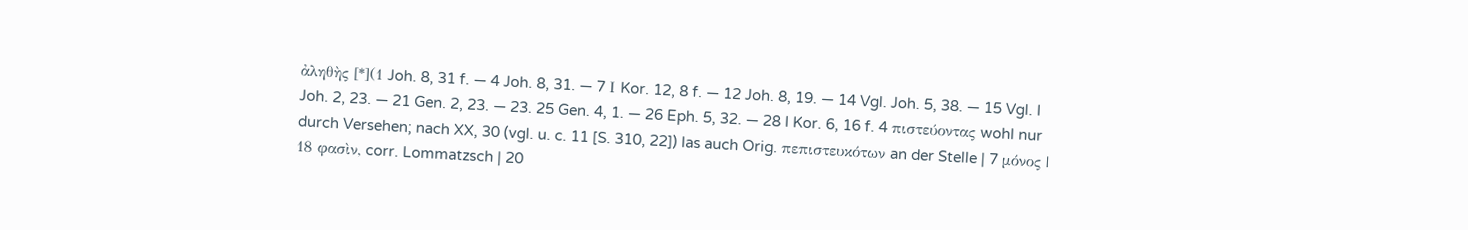ἀληθὴς [*](1 Joh. 8, 31 f. — 4 Joh. 8, 31. — 7 Ι Kor. 12, 8 f. — 12 Joh. 8, 19. — 14 Vgl. Joh. 5, 38. — 15 Vgl. I Joh. 2, 23. — 21 Gen. 2, 23. — 23. 25 Gen. 4, 1. — 26 Eph. 5, 32. — 28 I Kor. 6, 16 f. 4 πιστεύοντας wohl nur durch Versehen; nach XX, 30 (vgl. u. c. 11 [S. 310, 22]) las auch Orig. πεπιστευκότων an der Stelle | 7 μόνος | 18 φασὶν, corr. Lommatzsch | 20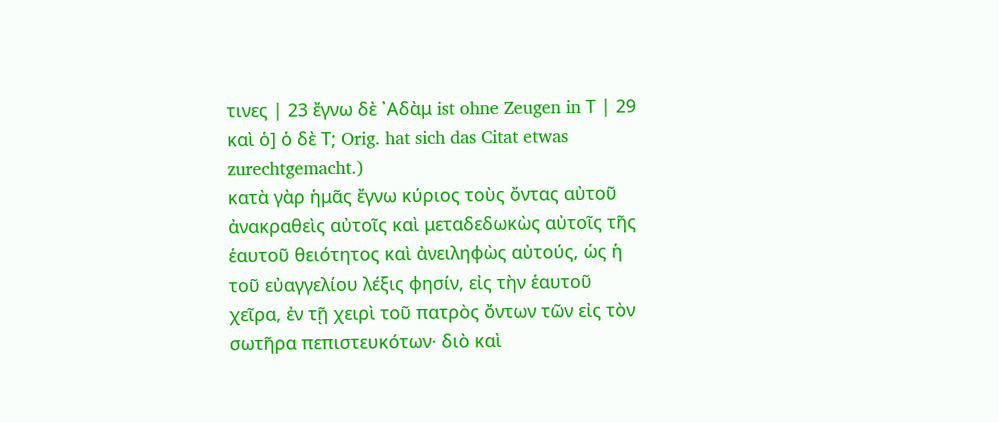τινες | 23 ἔγνω δὲ ᾿Αδὰμ ist ohne Zeugen in Τ | 29 καὶ ὁ] ὁ δὲ Τ; Orig. hat sich das Citat etwas zurechtgemacht.)
κατὰ γὰρ ἡμᾶς ἔγνω κύριος τοὺς ὄντας αὐτοῦ ἀνακραθεὶς αὐτοῖς καὶ μεταδεδωκὼς αὐτοῖς τῆς ἑαυτοῦ θειότητος καὶ ἀνειληφὼς αὐτούς, ὡς ἡ τοῦ εὐαγγελίου λέξις φησίν, εἰς τὴν ἑαυτοῦ χεῖρα, ἐν τῇ χειρὶ τοῦ πατρὸς ὄντων τῶν εἰς τὸν σωτῆρα πεπιστευκότων· διὸ καὶ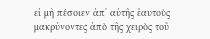εἰ μὴ πέσοιεν ἀπ᾿ αὐτῆς ἑαυτοὺς μακρύνοντες ἀπὸ τῆς χειρὸς τοῦ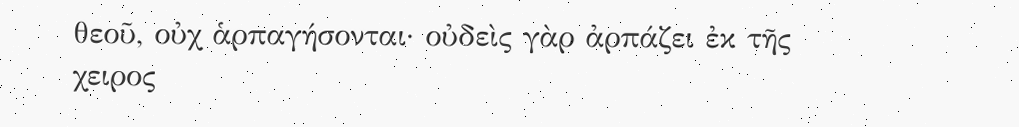θεοῦ, οὐχ ἁρπαγήσονται· οὐδεὶς γὰρ ἀρπάζει ἐκ τῆς χειρος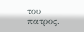του πατρος.